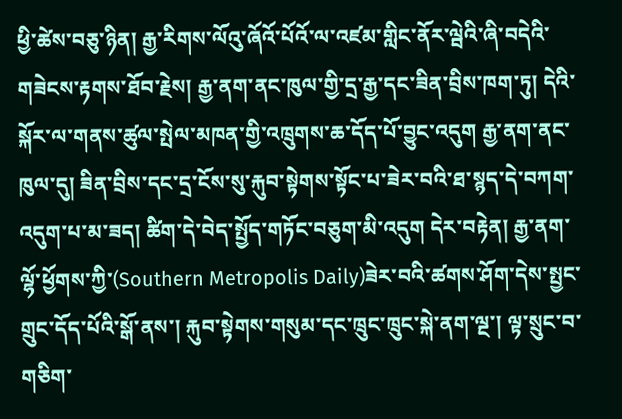ཕྱི་ཚེས་བཅུ་ཉིན། རྒྱ་རིགས་ལོའུ་ཞོའོ་པོའོ་ལ་འཛམ་གླིང་ནོར་ལྦེའི་ཞི་བདེའི་གཟེངས་རྟགས་ཐོབ་རྗེས། རྒྱ་ནག་ནང་ཁུལ་གྱི་དྲ་རྒྱ་དང་ཟིན་བྲིས་ཁག་ཏུ། དེའི་སྐོར་ལ་གནས་ཚུལ་སྤེལ་མཁན་གྱི་འཁྲུགས་ཆ་དོད་པོ་བྱུང་འདུག རྒྱ་ནག་ནང་ཁུལ་དུ། ཟིན་བྲིས་དང་དྲ་ངོས་སུ་རྐུབ་སྟེགས་སྟོང་པ་ཟེར་བའི་ཐ་སྙད་དེ་བཀག་འདུག་པ་མ་ཟད། ཚིག་དེ་བེད་སྤྱོད་གཏོང་བཅུག་མི་འདུག དེར་བརྟེན། རྒྱ་ནག་ལྷོ་ཕྱོགས་ཀྱི་(Southern Metropolis Daily)ཟེར་བའི་ཚགས་ཤོག་དེས་སྤྱང་གྲུང་དོད་པོའི་སྒོ་ནས་། རྐུབ་སྟེགས་གསུམ་དང་ཁྲུང་ཁྲུང་སྐེ་ནག་ལྔ་། ལྟ་སྲུང་བ་གཅིག་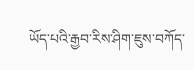ཡོད་པའི་རྒྱབ་རིས་ཤིག་ཇུས་བཀོད་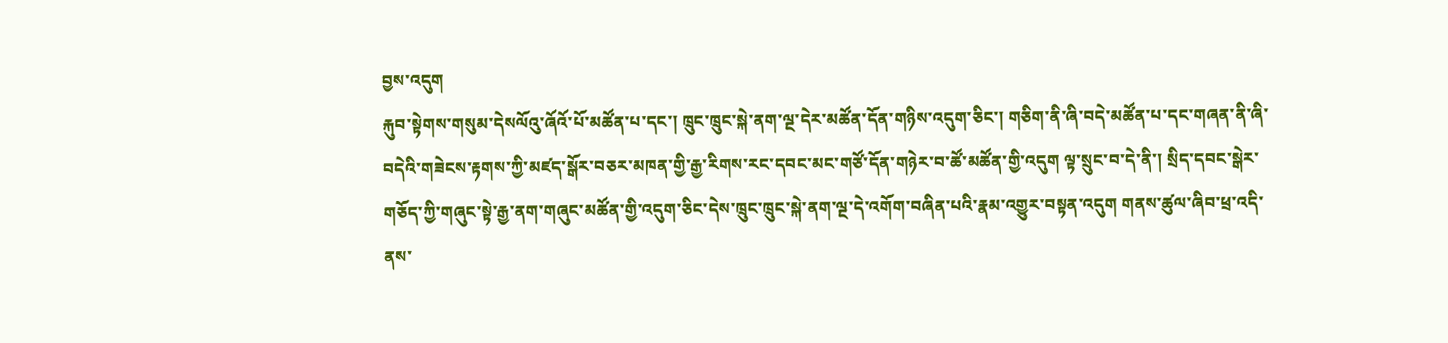བྱས་འདུག
རྐུབ་སྟེགས་གསུམ་དེསལོའུ་ཞོའོ་པོ་མཚོན་པ་དང་། ཁྲུང་ཁྲུང་སྐེ་ནག་ལྔ་དེར་མཚོན་དོན་གཉིས་འདུག་ཅིང་། གཅིག་ནི་ཞི་བདེ་མཚོན་པ་དང་གཞན་ནི་ཞི་བདེའི་གཟེངས་རྟགས་ཀྱི་མཛད་སྒོར་བཅར་མཁན་གྱི་རྒྱ་རིགས་རང་དབང་མང་གཙོ་དོན་གཉེར་བ་ཚོ་མཚོན་གྱི་འདུག ལྟ་སྲུང་བ་དེ་ནི་། སྲིད་དབང་སྒེར་གཅོད་ཀྱི་གཞུང་སྟེ་རྒྱ་ནག་གཞུང་མཚོན་གྱི་འདུག་ཅིང་དེས་ཁྲུང་ཁྲུང་སྐེ་ནག་ལྔ་དེ་འགོག་བཞིན་པའི་རྣམ་འགྱུར་བསྟན་འདུག གནས་ཚུལ་ཞིབ་ཕྲ་འདི་ནས་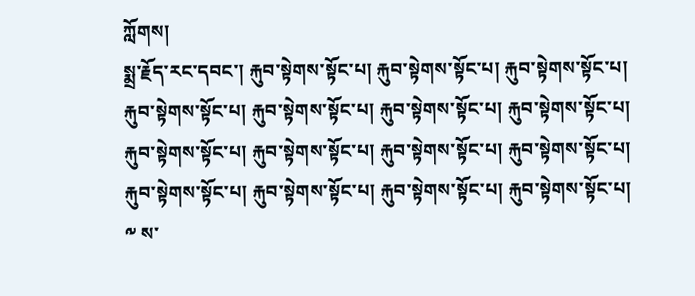ཀློགས།
སྨྲ་རྗོད་རང་དབང་། རྐུབ་སྟེགས་སྟོང་པ། རྐུབ་སྟེགས་སྟོང་པ། རྐུབ་སྟེགས་སྟོང་པ། རྐུབ་སྟེགས་སྟོང་པ། རྐུབ་སྟེགས་སྟོང་པ། རྐུབ་སྟེགས་སྟོང་པ། རྐུབ་སྟེགས་སྟོང་པ། རྐུབ་སྟེགས་སྟོང་པ། རྐུབ་སྟེགས་སྟོང་པ། རྐུབ་སྟེགས་སྟོང་པ། རྐུབ་སྟེགས་སྟོང་པ། རྐུབ་སྟེགས་སྟོང་པ། རྐུབ་སྟེགས་སྟོང་པ། རྐུབ་སྟེགས་སྟོང་པ། རྐུབ་སྟེགས་སྟོང་པ།
༸ ས་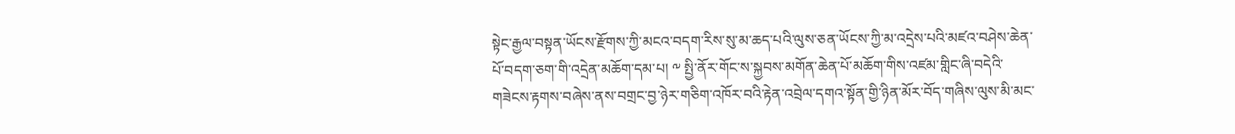སྟེང་རྒྱལ་བསྟན་ཡོངས་རྫོགས་ཀྱི་མངའ་བདག་རིས་སུ་མ་ཆད་པའི་ལུས་ཅན་ཡོངས་ཀྱི་མ་འདྲེས་པའི་མཛའ་བཤེས་ཆེན་པོ་བདག་ཅག་གི་འདྲེན་མཆོག་དམ་པ། ༸ སྤྱི་ནོར་གོང་ས་སྐྱབས་མགོན་ཆེན་པོ་མཆོག་གིས་འཛམ་གླིང་ཞི་བདེའི་གཟེངས་རྟགས་བཞེས་ནས་བགྲང་བྱ་ཉེར་གཅིག་འཁོར་བའི་རྟེན་འབྲེལ་དགའ་སྟོན་གྱི་ཉིན་མོར་བོད་གཞིས་ལུས་མི་མང་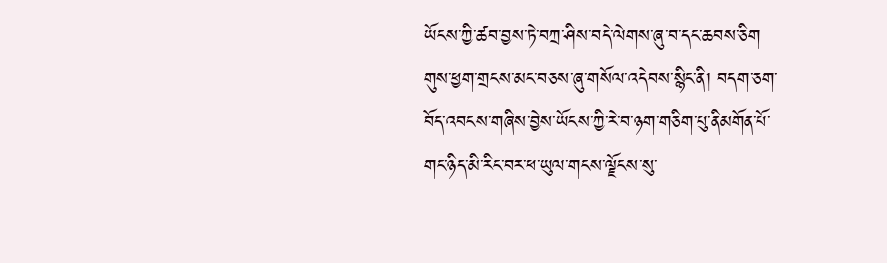ཡོངས་ཀྱི་ཚབ་བྱས་ཏེ་བཀྲ་ཤིས་བདེ་ལེགས་ཞུ་བ་དང་ཆབས་ཅིག གུས་ཕྱག་གྲངས་མང་བཅས་ཞུ་གསོལ་འདེབས་སྙིང་ནི། བདག་ཅག་བོད་འབངས་གཞིས་བྱེས་ཡོངས་ཀྱི་རེ་བ་ཉག་གཅིག་པུ་ནིམགོན་པོ་གང་ཉིད་མི་རིང་བར་ཕ་ཡུལ་གངས་ལྗོངས་སུ་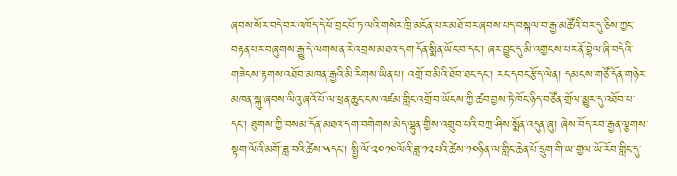ཞབས་སོར་བདེ་བར་འཁོད་དེ་ཕོ་བྲང་པོ་ཏ་ལའི་གསེར་ཁྲི་མངོན་པར་མཐོ་བར་ཞབས་པད་བསྐལ་བ་རྒྱ་མཚོའི་བར་དུ་ཅིས་ཀྱང་བརྟན་པར་བཞུགས་རྒྱུ་དེ་ལགས་ན་རེ་འབྲས་མཐའ་དག་དོན་སྨིན་ཡོང་བ་དང་། ཞར་བྱུང་དུ་མི་འགྱངས་པར་ནོ་བྷེལ་ཞི་བདེའི་གཟེངས་རྟགས་འཐོབ་མཁན་རྒྱའི་མི་རིགས་ཡིན་པ། འགྲོ་བ་མིའི་ཐོབ་ཐང་དང་། རང་དབང་རྩོད་ལེན། དམངས་གཙོ་དོན་གཉེར་མཁན་སྐུ་ཞབས་ལིའུ་ཞའོ་པོ་ལ་ཕྲན་ཆུང་ངས་འཛམ་གླིང་འགྲོ་བ་ཡོངས་ཀྱི་ཚབ་བྱས་ཏེ་ཁོང་ཉིད་བཙོན་གྲོལ་མྱུར་དུ་འཐོབ་པ་དང་། ཐུགས་ཀྱི་བསམ་དོན་མཐའ་དག་བགེགས་མེད་ལྷུན་གྱིས་འགྲུབ་པའི་བཀྲ་ཤིས་སྨོན་འདུན་ཞུ། ཞེས་བོད་རབ་རྒྱན་ལྕགས་སྟག་ལོའི་མགོ་ཟླ་བའི་ཚེས་༥དང་། སྤྱི་ལོ་༢༠༡༠ལོའི་ཟླ་༡༢པའི་ཚེས་༡༠ཉིན་ལ་གླིང་ཆེན་པོ་དྲུག་གི་ཡ་གྱལ་ཡོ་རོབ་གླིང་དུ་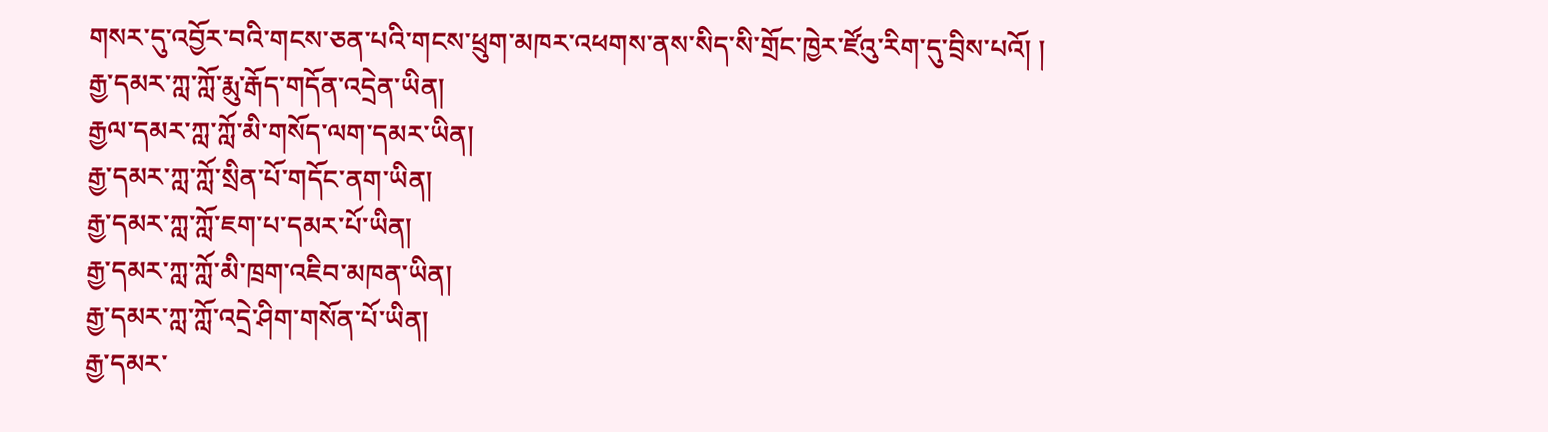གསར་དུ་འབྱོར་བའི་གངས་ཅན་པའི་གངས་ཕྲུག་མཁར་འཕགས་ནས་སིད་སི་གྲོང་ཁྱེར་ཛོའུ་རིག་དུ་བྲིས་པའོ། །
རྒྱ་དམར་ཀླ་ཀློ་རྨུ་རྒོད་གདོན་འདྲེན་ཡིན།
རྒྱལ་དམར་ཀླ་ཀློ་མི་གསོད་ལག་དམར་ཡིན།
རྒྱ་དམར་ཀླ་ཀློ་སྲིན་པོ་གདོང་ནག་ཡིན།
རྒྱ་དམར་ཀླ་ཀློ་ཇག་པ་དམར་པོ་ཡིན།
རྒྱ་དམར་ཀླ་ཀློ་མི་ཁྲག་འཇིབ་མཁན་ཡིན།
རྒྱ་དམར་ཀླ་ཀློ་འདྲེ་ཤིག་གསོན་པོ་ཡིན།
རྒྱ་དམར་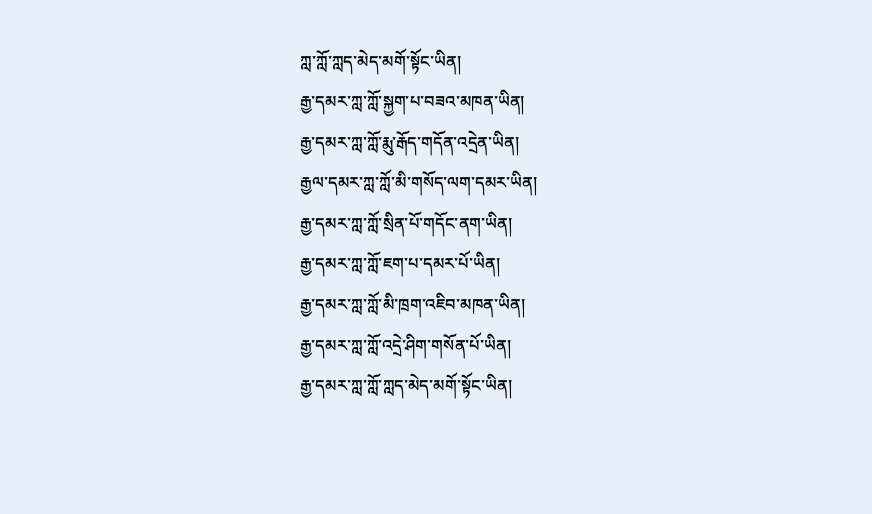ཀླ་ཀློ་ཀླད་མེད་མགོ་སྟོང་ཡིན།
རྒྱ་དམར་ཀླ་ཀློ་སྐྱག་པ་བཟའ་མཁན་ཡིན།
རྒྱ་དམར་ཀླ་ཀློ་རྨུ་རྒོད་གདོན་འདྲེན་ཡིན།
རྒྱལ་དམར་ཀླ་ཀློ་མི་གསོད་ལག་དམར་ཡིན།
རྒྱ་དམར་ཀླ་ཀློ་སྲིན་པོ་གདོང་ནག་ཡིན།
རྒྱ་དམར་ཀླ་ཀློ་ཇག་པ་དམར་པོ་ཡིན།
རྒྱ་དམར་ཀླ་ཀློ་མི་ཁྲག་འཇིབ་མཁན་ཡིན།
རྒྱ་དམར་ཀླ་ཀློ་འདྲེ་ཤིག་གསོན་པོ་ཡིན།
རྒྱ་དམར་ཀླ་ཀློ་ཀླད་མེད་མགོ་སྟོང་ཡིན།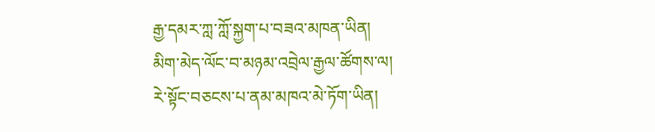རྒྱ་དམར་ཀླ་ཀློ་སྐྱག་པ་བཟའ་མཁན་ཡིན།
མིག་མེད་ལོང་བ་མཉམ་འབྲེལ་རྒྱལ་ཚོགས་ལ།
རེ་སྟོང་བཅངས་པ་ནམ་མཁའ་མེ་ཏོག་ཡིན།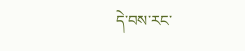དེ་བས་རང་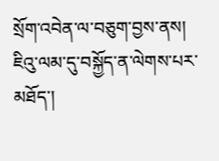སྲོག་འབེན་ལ་བཅུག་བྱས་ནས།
ཇིའུ་ལམ་དུ་བསྐྱོད་ན་ལེགས་པར་མཐོད་།